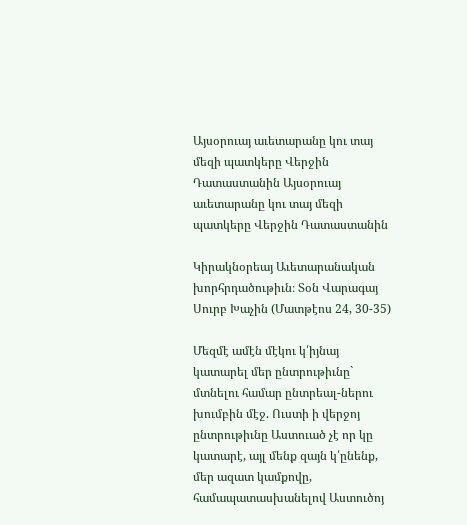Այսօրուայ աւետարանը կու տայ մեզի պատկերը Վերջին Դատաստանին Այսօրուայ աւետարանը կու տայ մեզի պատկերը Վերջին Դատաստանին

Կիրակնօրեայ Աւետարանական խորհրդածութիւն։ Տօն Վարագայ Սուրբ Խաչին (Մատթէոս 24, 30-35)

Մեզմէ ամէն մէկու կ՛իյնայ կատարել մեր ընտրութիւնը` մտնելու համար ընտրեալ-ներու խումբին մէջ. Ուստի ի վերջոյ ընտրութիւնը Աստուած չէ որ կը կատարէ, այլ մենք զայն կ՛ընենք, մեր ազատ կամքովը, համապատասխանելով Աստուծոյ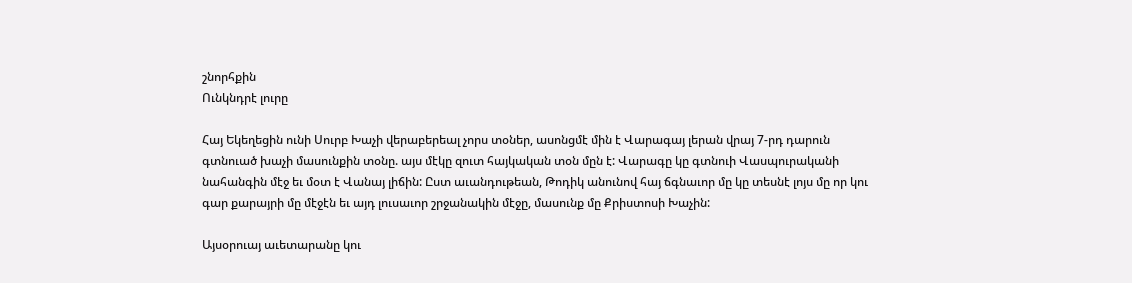շնորհքին
Ունկնդրէ լուրը

Հայ Եկեղեցին ունի Սուրբ Խաչի վերաբերեալ չորս տօներ, ասոնցմէ մին է Վարագայ լերան վրայ 7-րդ դարուն գտնուած խաչի մասունքին տօնը. այս մէկը զուտ հայկական տօն մըն է: Վարագը կը գտնուի Վասպուրականի նահանգին մէջ եւ մօտ է Վանայ լիճին: Ըստ աւանդութեան, Թոդիկ անունով հայ ճգնաւոր մը կը տեսնէ լոյս մը որ կու գար քարայրի մը մէջէն եւ այդ լուսաւոր շրջանակին մէջը, մասունք մը Քրիստոսի Խաչին:

Այսօրուայ աւետարանը կու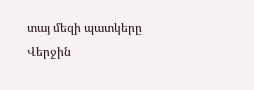տայ մեզի պատկերը Վերջին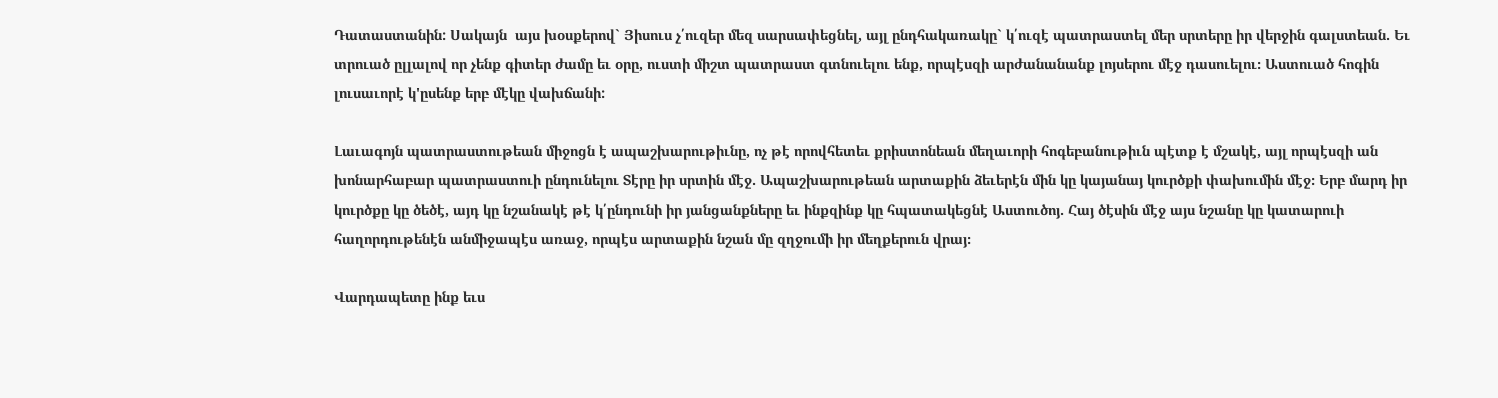Դատաստանին: Սակայն  այս խօսքերով` Յիսուս չ՛ուզեր մեզ սարսափեցնել, այլ ընդհակառակը` կ՛ուզէ պատրաստել մեր սրտերը իր վերջին գալստեան. Եւ տրուած ըլլալով որ չենք գիտեր ժամը եւ օրը, ուստի միշտ պատրաստ գտնուելու ենք, որպէսզի արժանանանք լոյսերու մէջ դասուելու։ Աստուած հոգին լուսաւորէ կ'ըսենք երբ մէկը վախճանի:

Լաւագոյն պատրաստութեան միջոցն է ապաշխարութիւնը, ոչ թէ որովհետեւ քրիստոնեան մեղաւորի հոգեբանութիւն պէտք է մշակէ, այլ որպէսզի ան խոնարհաբար պատրաստուի ընդունելու Տէրը իր սրտին մէջ. Ապաշխարութեան արտաքին ձեւերէն մին կը կայանայ կուրծքի փախումին մէջ։ Երբ մարդ իր կուրծքը կը ծեծէ, այդ կը նշանակէ թէ կ՛ընդունի իր յանցանքները եւ ինքզինք կը հպատակեցնէ Աստուծոյ. Հայ ծէսին մէջ այս նշանը կը կատարուի հաղորդութենէն անմիջապէս առաջ, որպէս արտաքին նշան մը զղջումի իր մեղքերուն վրայ։

Վարդապետը ինք եւս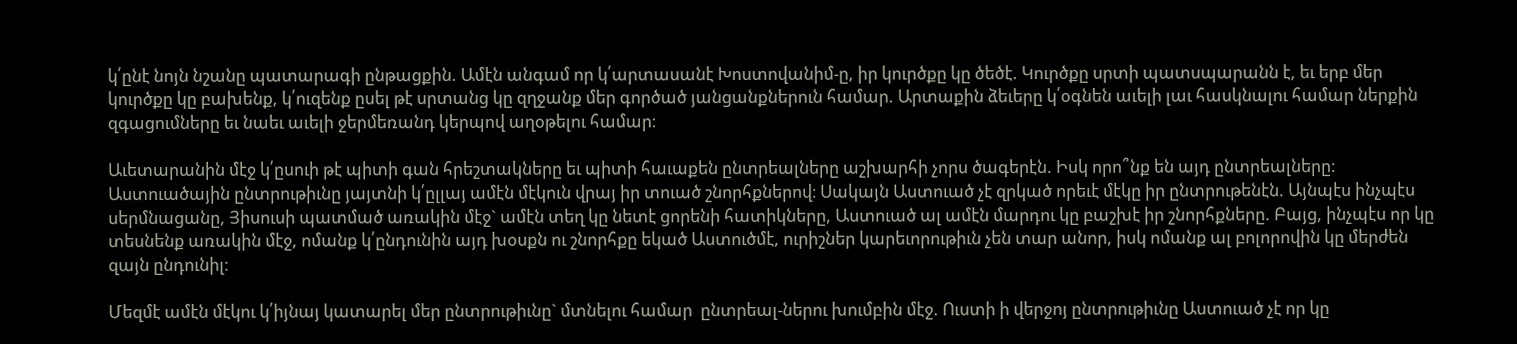կ՛ընէ նոյն նշանը պատարագի ընթացքին. Ամէն անգամ որ կ՛արտասանէ Խոստովանիմ-ը, իր կուրծքը կը ծեծէ. Կուրծքը սրտի պատսպարանն է, եւ երբ մեր կուրծքը կը բախենք, կ՛ուզենք ըսել թէ սրտանց կը զղջանք մեր գործած յանցանքներուն համար. Արտաքին ձեւերը կ՛օգնեն աւելի լաւ հասկնալու համար ներքին զգացումները եւ նաեւ աւելի ջերմեռանդ կերպով աղօթելու համար։

Աւետարանին մէջ կ՛ըսուի թէ պիտի գան հրեշտակները եւ պիտի հաւաքեն ընտրեալները աշխարհի չորս ծագերէն. Իսկ որո՞նք են այդ ընտրեալները: Աստուածային ընտրութիւնը յայտնի կ՛ըլլայ ամէն մէկուն վրայ իր տուած շնորհքներով։ Սակայն Աստուած չէ զրկած որեւէ մէկը իր ընտրութենէն. Այնպէս ինչպէս սերմնացանը, Յիսուսի պատմած առակին մէջ` ամէն տեղ կը նետէ ցորենի հատիկները, Աստուած ալ ամէն մարդու կը բաշխէ իր շնորհքները. Բայց, ինչպէս որ կը տեսնենք առակին մէջ, ոմանք կ՛ընդունին այդ խօսքն ու շնորհքը եկած Աստուծմէ, ուրիշներ կարեւորութիւն չեն տար անոր, իսկ ոմանք ալ բոլորովին կը մերժեն զայն ընդունիլ։

Մեզմէ ամէն մէկու կ՛իյնայ կատարել մեր ընտրութիւնը` մտնելու համար  ընտրեալ-ներու խումբին մէջ. Ուստի ի վերջոյ ընտրութիւնը Աստուած չէ որ կը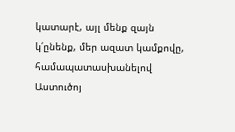կատարէ, այլ մենք զայն կ՛ընենք, մեր ազատ կամքովը, համապատասխանելով Աստուծոյ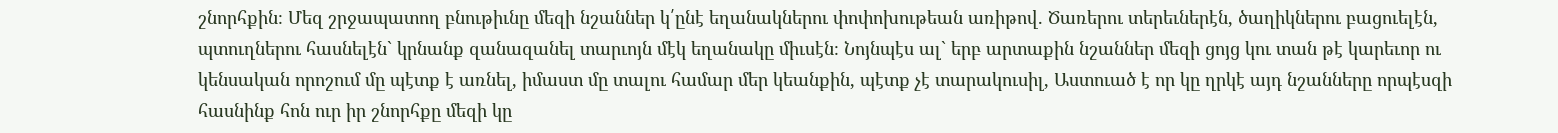շնորհքին։ Մեզ շրջապատող բնութիւնը մեզի նշաններ կ՛ընէ եղանակներու փոփոխութեան առիթով. Ծառերու տերեւներէն, ծաղիկներու բացուելէն, պտուղներու հասնելէն` կրնանք զանազանել տարւոյն մէկ եղանակը միւսէն։ Նոյնպէս ալ` երբ արտաքին նշաններ մեզի ցոյց կու տան թէ կարեւոր ու կենսական որոշում մը պէտք է առնել, իմաստ մը տալու համար մեր կեանքին, պէտք չէ տարակուսիլ, Աստուած է որ կը ղրկէ այդ նշանները որպէսզի հասնինք հոն ուր իր շնորհքը մեզի կը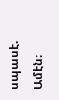սպասէ. Ամէն։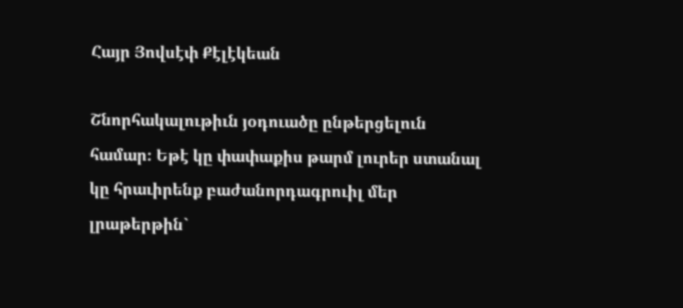Հայր Յովսէփ Քէլէկեան

Շնորհակալութիւն յօդուածը ընթերցելուն համար։ Եթէ կը փափաքիս թարմ լուրեր ստանալ կը հրաւիրենք բաժանորդագրուիլ մեր լրաթերթին`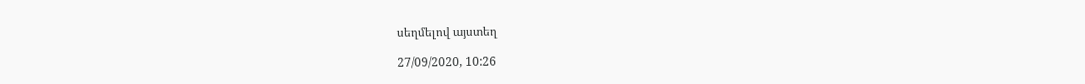սեղմելով այստեղ

27/09/2020, 10:26